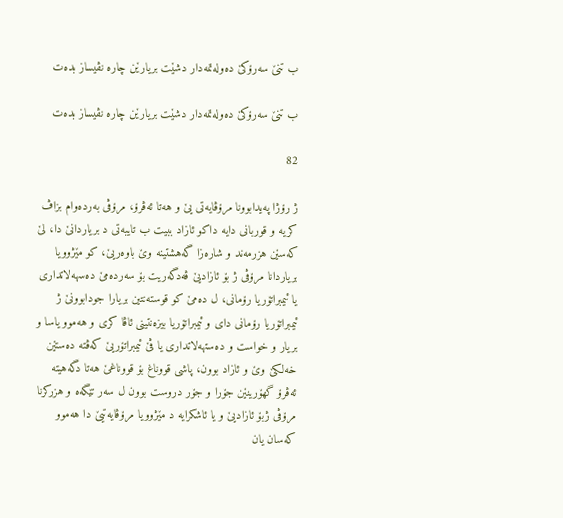ب تنێ سه‌رۆكێ ده‌وله‌تمه‌دار دشێت بریارێن چاره‌ نڤیساز بده‌ت

ب تنێ سه‌رۆكێ ده‌وله‌تمه‌دار دشێت بریارێن چاره‌ نڤیساز بده‌ت

82

ژ رۆژا په‌یدابوونا مرۆڤایه‌تى یێ و هه‌تا ئه‌ڤرۆ، مرۆڤى به‌رده‌وام بزاڤ كریه‌ و قوربانى دایه‌ داكو ئازاد ببیت ب تایبه‌تى د بریاردانێ دا، لێ كه‌سێن هزرمه‌ند و شاره‌زا گه‌هشتینه‌ وێ باوه‌ریێ، كو مێژوویا بریاردانا مرۆڤى ژ بۆ ئازادیێ ڤه‌دگه‌ریت بۆ سه‌رده‌مێ ده‌سهه‌لاتدارى یا ئیمبراتۆریا رۆمانى، ل ده‌مێ كو قوسته‌نتین بریارا جودابوونێ ژ ئیمبراتۆریا رۆمانى داى و ئیمبراتۆریا بیزه‌نتینى ئاڤا كرى و هه‌موو یاسا و بریار و خواست و ده‌ستهه‌لاتدارى یا ڤێ ئیمبراتۆریێ كه‌ڤته‌ ده‌ستێن خه‌لكێ وێ و ئازاد بوون، پاشى قووناغ بۆ قووناغێ هه‌تا دگه‌هیته‌ ئه‌ڤرۆ گهۆرینێن جۆرا و جۆر دروست بوون ل سه‌ر تێگه‌ه و هزركرنا مرۆڤى ژبۆ ئازادیێ و یا ئاشكرایه‌ د مێژوویا مرۆڤایه‌تیێ دا هه‌موو كه‌سان یان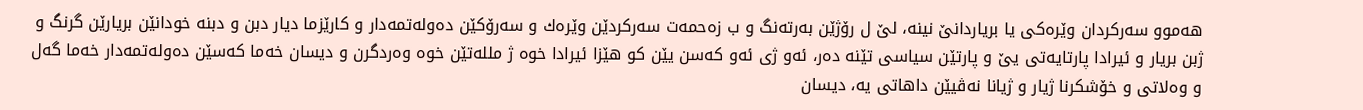هه‌موو سه‌ركردان وێره‌كى یا بریاردانێ نینه‌، لێ ل رۆژێن به‌رته‌نگ و ب زه‌حمه‌ت سه‌ركردێن وێره‌ك و سه‌رۆكێن ده‌وله‌تمه‌دار و كارێزما دیار دبن و دبنه‌ خودانێن بریارێن گرنگ و ژبن بریار و ئیرادا پارتایه‌تى یێ و پارتێن سیاسى تێنه‌ ده‌ر، ئه‌و ژى ئه‌و كه‌سن یێن كو هێزا ئیرادا خوه‌ ژ ملله‌تێن خوه‌ وه‌ردگرن و دیسان خه‌ما كه‌سێن ده‌وله‌تمه‌دار خه‌ما گه‌ل و وه‌لاتى و خۆشكرنا ژیار و ژیانا نه‌ڤیێن داهاتى یه‌، دیسان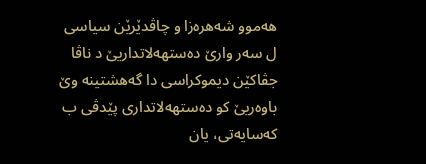هه‌موو شه‌هره‌زا و چاڤدێرێن سیاسى ل سه‌ر وارێ ده‌ستهه‌لاتداریێ د ناڤا جڤاكێن دیموكراسى دا گه‌هشتینه‌ وێ باوه‌ریێ كو ده‌ستهه‌لاتدارى پێدڤى ب كه‌سایه‌تى، یان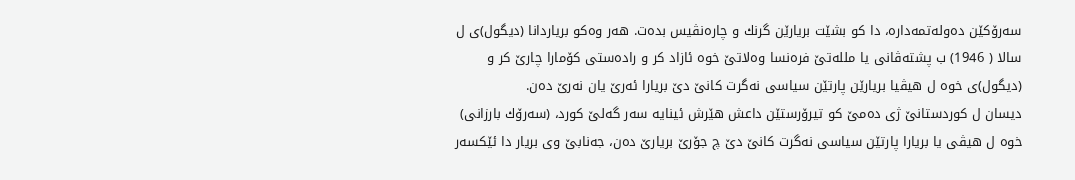سه‌رۆكێن ده‌وله‌تمه‌داره‌، دا كو بشێت بریارێن گرنك و چاره‌نڤیس بده‌ت. هه‌ر وه‌كو بریاردانا (دیگول)ى ل سالا ( 1946) ب پشته‌ڤانى یا ملله‌تێ فره‌نسا وه‌لاتێ خوه‌ ئازاد كر و راده‌ستى كۆمارا چارێ كر و (دیگول)ى خوه‌ ل هیڤیا بریارێن پارتێن سیاسى نه‌گرت كانێ دێ بریارا ئه‌رێ یان نه‌رێ ده‌ن.
دیسان ل كوردستانێ ژى ده‌مێ كو تیرۆرستێن داعش هێرش ئینایه‌ سه‌ر گه‌لێ كورد، (سه‌رۆك بارزانى) خوه‌ ل هیڤى یا بریارا پارتێن سیاسى نه‌گرت كانێ دێ چ جۆرێ بریارێ ده‌ن، جه‌نابێ وى بریار دا ئێكسه‌ر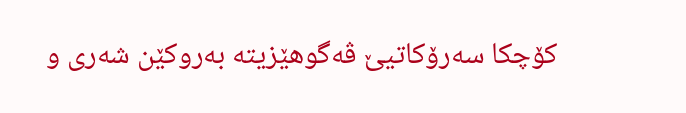كۆچكا سه‌رۆكاتیێ ڤه‌گوهێزیته‌ به‌روكێن شه‌رى و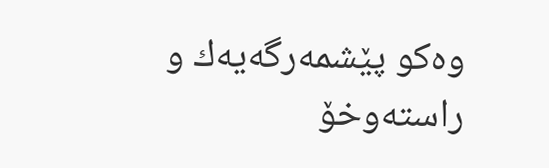وه‌كو پێشمه‌رگه‌یه‌ك و راسته‌وخۆ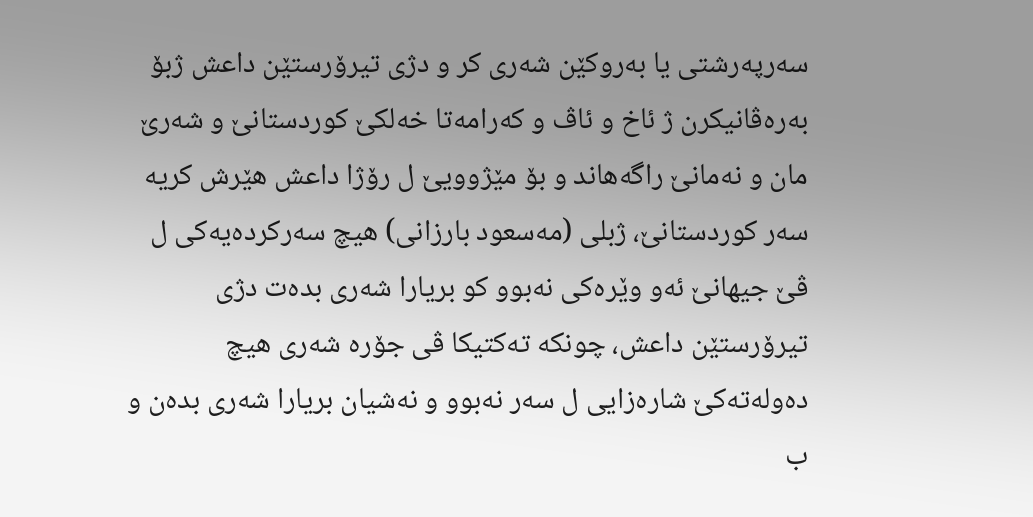سه‌رپه‌رشتى یا به‌روكێن شه‌رى كر و دژى تیرۆرستێن داعش ژبۆ به‌ره‌ڤانیكرن ژ ئاخ و ئاڤ و كه‌رامه‌تا خه‌لكێ كوردستانێ و شه‌رێ مان و نه‌مانێ راگه‌هاند و بۆ مێژوویێ ل رۆژا داعش هێرش كریه‌ سه‌ر كوردستانێ، ژبلى (مه‌سعود بارزانى) هیچ سه‌ركرده‌یه‌كى ل ڤێ جیهانێ ئه‌و وێره‌كى نه‌بوو كو بریارا شه‌رى بده‌ت دژى تیرۆرستێن داعش، چونكه‌ ته‌كتیكا ڤى جۆره‌ شه‌رى هیچ ده‌وله‌ته‌كێ شاره‌زایى ل سه‌ر نه‌بوو و نه‌شیان بریارا شه‌رى بده‌ن و ب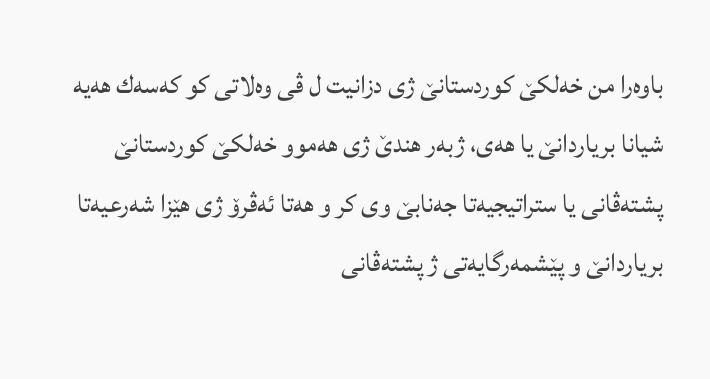باوه‌را من خه‌لكێ كوردستانێ ژى دزانیت ل ڤى وه‌لاتى كو كه‌سه‌ك هه‌یه‌ شیانا بریاردانێ یا هه‌ى، ژبه‌ر هندێ ژى هه‌موو خه‌لكێ كوردستانێ پشته‌ڤانى یا ستراتیجیه‌تا جه‌نابێ وى كر و هه‌تا ئه‌ڤرۆ ژى هێزا شه‌رعیه‌تا بریاردانێ و پێشمه‌رگایه‌تى ژ پشته‌ڤانى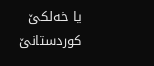یا خه‌لكێ كوردستانێ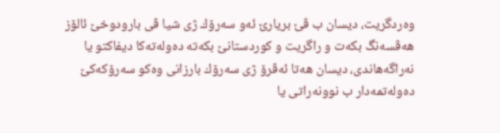وه‌ردگریت، دیسان ب ڤێ بریارێ ئه‌و سه‌رۆك ژى شیا ڤى بارودوخێ ئالۆز هه‌ڤسه‌نگ بكه‌ت و راگریت و كوردستانێ بكه‌ته‌ ده‌وله‌ته‌كا دیفاكتو یا نه‌راگه‌هاندى، دیسان هه‌تا ئه‌ڤرۆ ژى سه‌رۆك بارزانى وه‌كو سه‌رۆكه‌كێ ده‌وله‌تمه‌دار ب نوونه‌راتى یا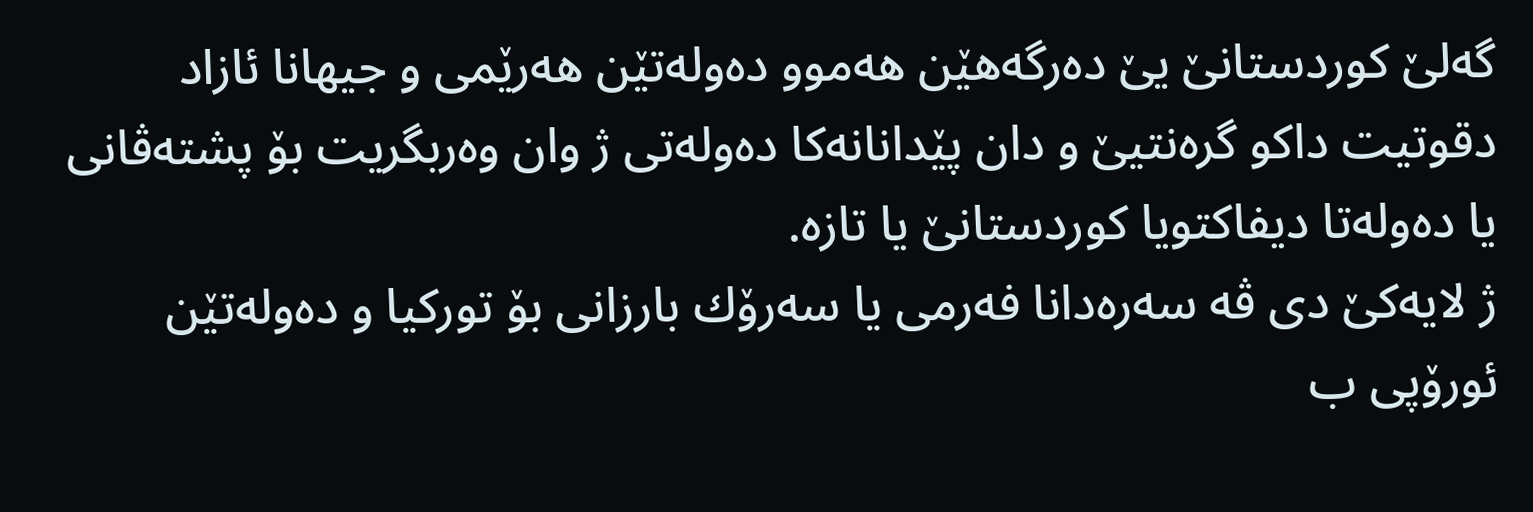گه‌لێ كوردستانێ یێ ده‌رگه‌هێن هه‌موو ده‌وله‌تێن هه‌رێمى و جیهانا ئازاد دقوتیت داكو گره‌نتیێ و دان پێدانانه‌كا ده‌وله‌تى ژ وان وه‌ربگریت بۆ پشته‌ڤانى یا ده‌وله‌تا دیفاكتویا كوردستانێ یا تازه‌.
ژ لایه‌كێ دی ڤه‌ سه‌ره‌دانا فه‌رمى یا سه‌رۆك بارزانى بۆ توركیا و ده‌وله‌تێن ئورۆپى ب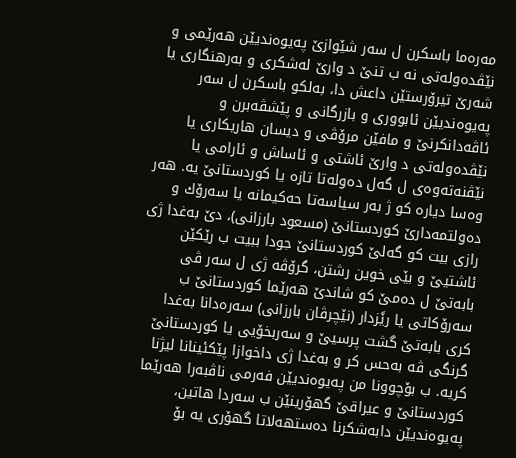مه‌ره‌ما باسكرن ل سه‌ر شێوازێ په‌یوه‌ندیێن هه‌رێمى و نێڤده‌وله‌تى نه‌ ب تنێ د وارێ له‌شكرى و به‌رهنگارى یا شه‌رێ تیرۆرستێن داعش دا، به‌لكو باسكرن ل سه‌ر په‌یوه‌ندیێن ئابوورى و بازرگانى و پێشڤه‌برن و ئاڤه‌دانكرنێ و مافێن مرۆڤى و دیسان هاریكارى یا نێڤده‌وله‌تى د وارێ ئاشتى و ئاساش و ئارامى یا نێڤنه‌ته‌وه‌ى ل گه‌ل ده‌وله‌تا تازه‌ یا كوردستانێ یه‌. هه‌ر وه‌سا دیاره‌ كو ژ به‌ر سیاسه‌تا حه‌كیمانه‌ یا سه‌رۆك و ده‌ولتمه‌دارێ كوردستانێ (مسعود بارزانى)، دێ به‌غدا ژى رازى بیت كو گه‌لێ كوردستانێ جودا ببیت ب رێكێن ئاشتیێ و بێى خوین رشتن، گرۆڤه‌ ژى ل سه‌ر ڤى بابه‌تێ ل ده‌مێ كو شاندێ هه‌رێما كوردستانێ ب سه‌رۆكاتى یا رێَزدار (نێچرڤان بارزانى) سه‌ره‌دانا به‌غدا كرى بابه‌تێ گشت پرسیێ و سه‌ربخۆیى یا كوردستانێ گرنگی ڤه‌ به‌حس كر و به‌غدا ژى داخوازا پێكئینانا لیژنا كریه‌. ب بۆچوونا من په‌یوه‌ندیێن فه‌رمى ناڤبه‌را هه‌رێما كوردستانێ و عیراقێ گهۆرینێن ب سه‌ردا هاتین، په‌یوه‌ندیێن دابه‌شكرنا ده‌ستهه‌لاتا گهۆری یه‌ بۆ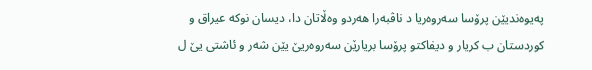په‌یوه‌ندیێن پرۆسا سه‌روه‌ریا د ناڤبه‌را هه‌ردو وه‌ڵاتان دا، دیسان نوكه‌ عیراق و كوردستان ب كریار و دیفاكتو پرۆسا بریارێن سه‌روه‌ریێ یێن شه‌ر و ئاشتى یێ ل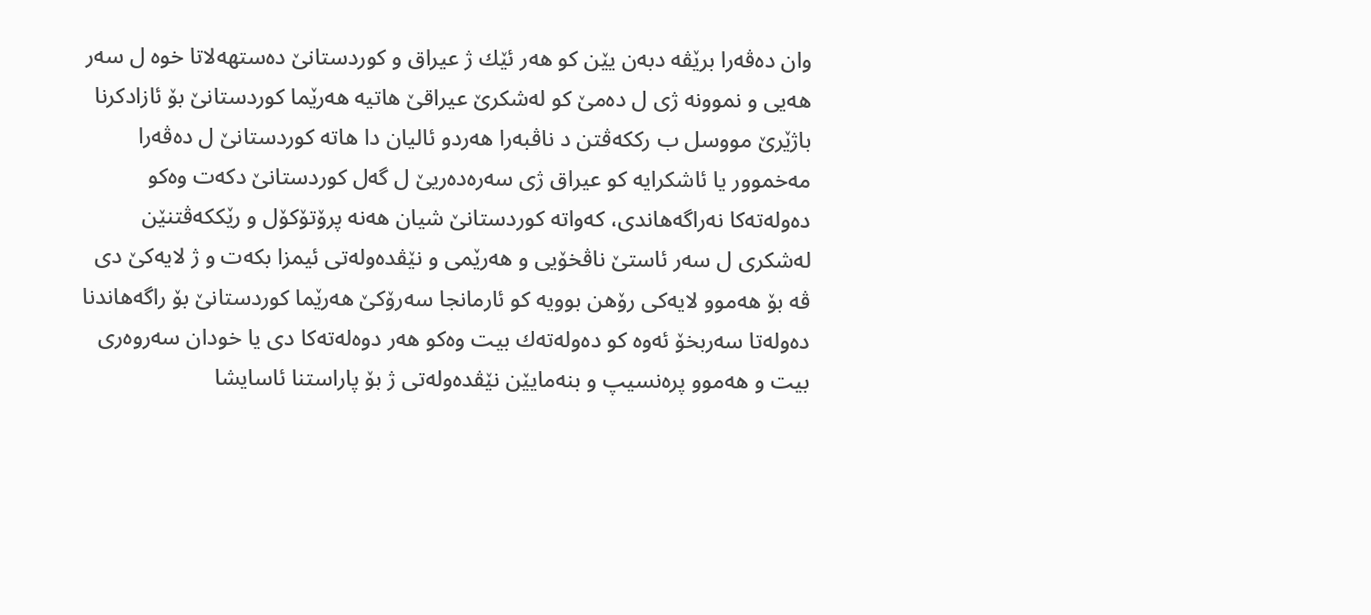وان ده‌ڤه‌را برێڤه‌ دبه‌ن یێن كو هه‌ر ئێك ژ عیراق و كوردستانێ ده‌ستهه‌لاتا خوه‌ ل سه‌ر هه‌یى و نموونه‌ ژى ل ده‌مێ كو له‌شكرێ عیراقێ هاتیه‌ هه‌رێما كوردستانێ بۆ ئازادكرنا باژێرێ مووسل ب رككه‌ڤتن د ناڤبه‌را هه‌ردو ئالیان دا هاته‌ كوردستانێ ل ده‌ڤه‌را مه‌خموور یا ئاشكرایه‌ كو عیراق ژى سه‌ره‌ده‌ریێ ل گه‌ل كوردستانێ دكه‌ت وه‌كو ده‌وله‌ته‌كا نه‌راگه‌هاندى، كه‌واته‌ كوردستانێ شیان هه‌نه‌ پرۆتۆكۆل و رێككه‌ڤتنێن له‌شكرى ل سه‌ر ئاستێ ناڤخۆیى و هه‌رێمى و نێڤده‌وله‌تى ئیمزا بكه‌ت و ژ لایه‌كێ دی ڤه‌ بۆ هه‌موو لایه‌كى رۆهن بوویه‌ كو ئارمانجا سه‌رۆكێ هه‌رێما كوردستانێ بۆ راگه‌هاندنا ده‌وله‌تا سه‌ربخۆ ئه‌وه‌ كو ده‌وله‌ته‌ك بیت وه‌كو هه‌ر دوه‌له‌ته‌كا دى یا خودان سه‌روه‌رى بیت و هه‌موو پره‌نسیپ و بنه‌مایێن نێڤده‌وله‌تى ژ بۆ پاراستنا ئاسایشا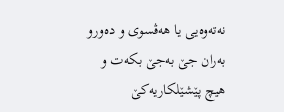نه‌ته‌وه‌یى یا هه‌ڤسوى و ده‌ورو به‌ران جێ به‌جێ بكه‌ت و هیچ پێشێلكاریه‌كێ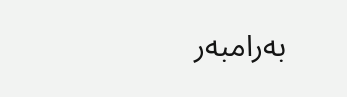به‌رامبه‌ر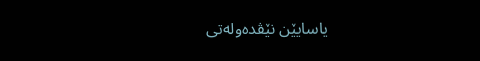یاسایێن نێڤده‌وله‌تى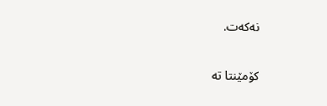نه‌كه‌ت.

کۆمێنتا تە